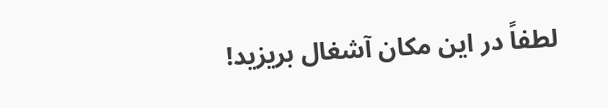لطفاً در این مکان آشغال بریزید!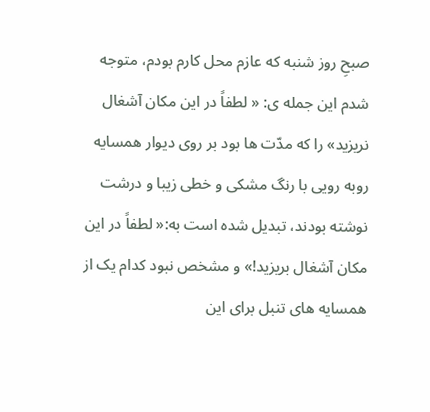صبحِ روز شنبه که عازم محل کارم بودم، متوجه شدم این جمله ی: « لطفاً در این مکان آشغال نریزید» را که مدّت ها بود بر روی دیوار همسایه روبه رویی با رنگ مشکی و خطی زیبا و درشت نوشته بودند، تبدیل شده است به:« لطفاً در این مکان آشغال بریزید!» و مشخص نبود کدام یک از همسایه های تنبل برای این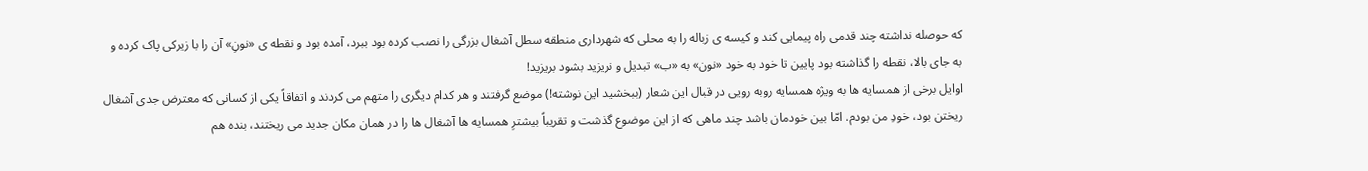که حوصله نداشته چند قدمی راه پیمایی کند و کیسه ی زباله را به محلی که شهرداری منطقه سطل آشغال بزرگی را نصب کرده بود ببرد، آمده بود و نقطه ی «نونِ» آن را با زیرکی پاک کرده و به جای بالا، نقطه را گذاشته بود پایین تا خود به خود «نون» به «ب» تبدیل و نریزید بشود بریزید!
اوایل برخی از همسایه ها به ویژه همسایه روبه رویی در قبال این شعار (ببخشید این نوشته!) موضع گرفتند و هر کدام دیگری را متهم می کردند و اتفاقاً یکی از کسانی که معترض جدی آشغال ریختن بود، خودِ من بودم. امّا بین خودمان باشد چند ماهی که از این موضوع گذشت و تقریباً بیشترِ همسایه ها آشغال ها را در همان مکان جدید می ریختند، بنده هم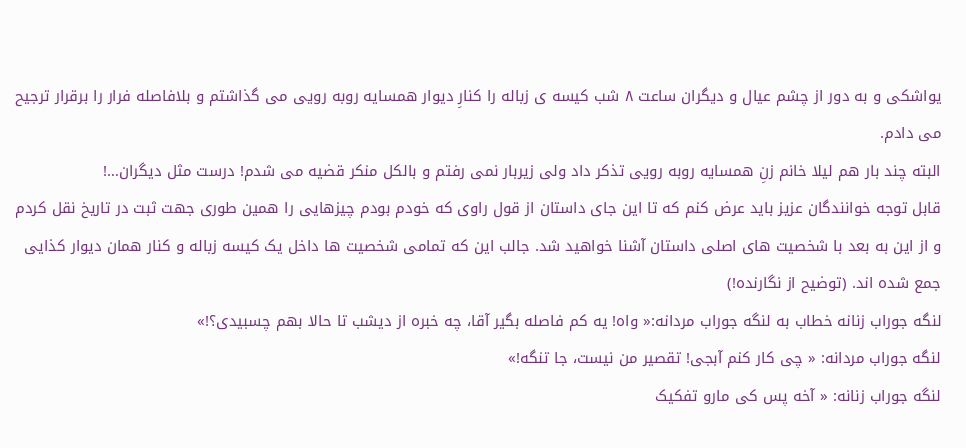یواشکی و به دور از چشم عیال و دیگران ساعت ۸ شب کیسه ی زباله را کنارِ دیوار همسایه روبه رویی می گذاشتم و بلافاصله فرار را برقرار ترجیح می دادم.
البته چند بار هم لیلا خانم زنِ همسایه روبه رویی تذکر داد ولی زیربار نمی رفتم و بالکل منکر قضیه می شدم! درست مثل دیگران…!
قابل توجه خوانندگان عزیز باید عرض کنم که تا این جای داستان از قول راوی که خودم بودم چیزهایی را همین طوری جهت ثبت در تاریخ نقل کردم و از این به بعد با شخصیت های اصلی داستان آشنا خواهید شد. جالب این که تمامی شخصیت ها داخل یک کیسه زباله و کنار همان دیوار کذایی جمع شده اند. (توضیح از نگارنده!)
لنگه جوراب زنانه خطاب به لنگه جوراب مردانه:« واه! یه کم فاصله بگیر آقا، چه خبره از دیشب تا حالا بهم چسبیدی؟!»
لنگه جوراب مردانه: « چی کار کنم آبجی! تقصیر من نیست، جا تنگه!»
لنگه جوراب زنانه: « آخه پس کی مارو تفکیک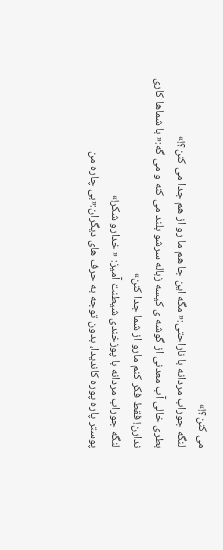می کنن؟!»
لنگه جوراب مردانه با ناراحتی:« مگه این جا هم ما رو از هم جدا می کنن؟!»
بطری خالی آب معدنی از گوشه ی کیسه زباله سرشو بلند می کنه و می گه:« با شماها کاری ندارن! فقط فکر کنم مارو از شما جدا کنن»
لنگه جوراب مردانه با پوزخندی شیطنت آمیز: « خدارو شکر!»
پوستر پاره پوره کاندیدا، بدون توجه به حرف های دیگران:«بی چاره من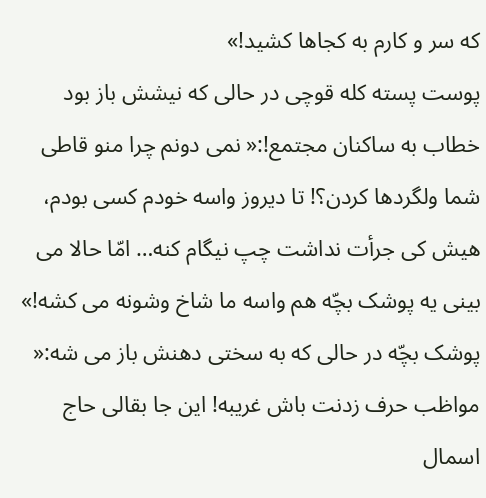که سر و کارم به کجاها کشید!»
پوست پسته کله قوچی در حالی که نیشش باز بود خطاب به ساکنان مجتمع!:« نمی دونم چرا منو قاطی شما ولگردها کردن؟! تا دیروز واسه خودم کسی بودم، هیش کی جرأت نداشت چپ نیگام کنه… امّا حالا می بینی یه پوشک بچّه هم واسه ما شاخ وشونه می کشه!»
پوشک بچّه در حالی که به سختی دهنش باز می شه:« مواظب حرف زدنت باش غریبه! این جا بقالی حاج اسمال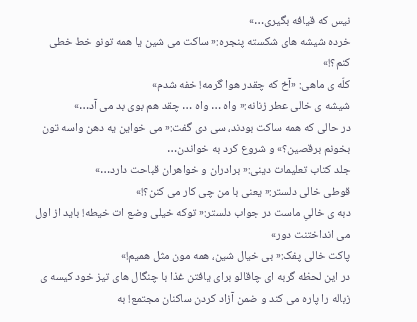نیس که قیافه بگیری…»
خرده شیشه های شکسته پنجره:« ساکت می شین یا همه تونو خط خطی کنم؟!»
کلّه ی ماهی: «آخ که چقدر هوا گرمه! خفه شدم»
شیشه ی خالی عطر زنانه:« واه … واه … چقد هم بوی بد می آد…»
در حالی که همه ساکت بودند، سی دی گفت:« می خواین یه دهن واسه تون بخونم برقصین؟» و شروع کرد به خواندن…
جلد کتاب تعلیمات دینی:« برادران و خواهران قباحت دارد…»
قوطی خالی دلستر:« یعنی با من چی کار می کنن؟!»
دبه ی خالیِ ماست در جواب دلستر:« توکه خیلی وضع ات خیطه! باید از اول می انداختنت دور»
پاکت خالی پفک:« بی خیال شین، همه مون مثل همیم!»
در این لحظه گربه ای چاقالو برای یافتن غذا با چنگال های تیز خود کیسه ی زباله را پاره می کند و ضمن آزاد کردن ساکنان مجتمع! به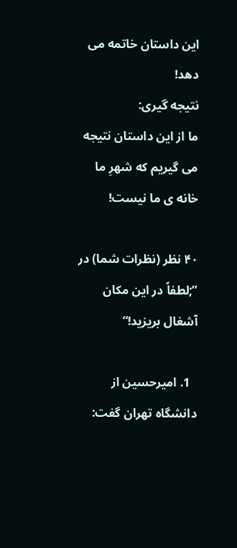این داستان خاتمه می دهد!
نتیجه گیری:
ما از این داستان نتیجه می گیریم که شهرِ ما خانه ی ما نیست!

۴۰ نظر (نظرات شما) در ”;لطفاً در این مکان آشغال بریزید!“

  1. امیرحسین از دانشگاه تهران گفت: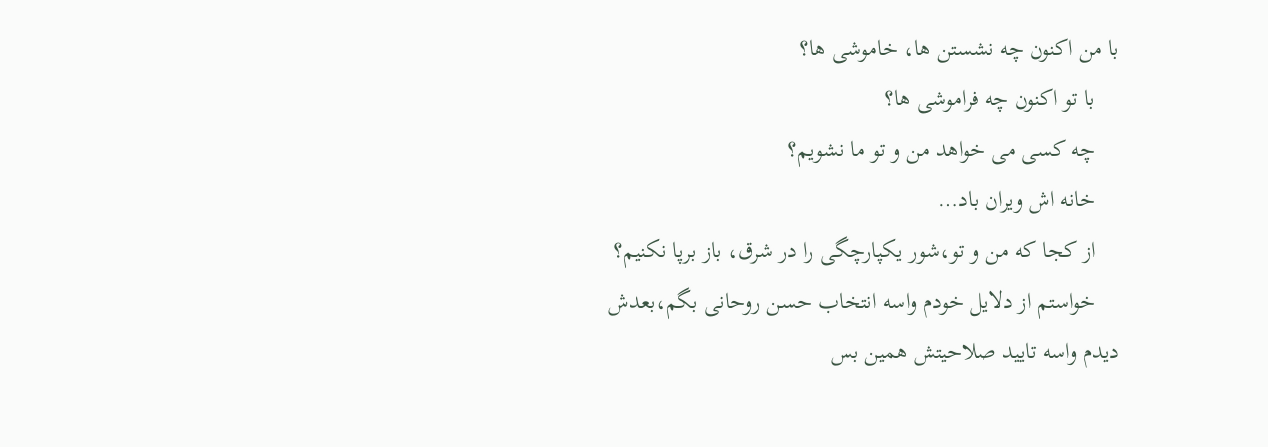با من اکنون چه نشستن ها، خاموشی ها؟
    با تو اکنون چه فراموشی ها؟
    چه کسی می خواهد من و تو ما نشویم؟
    خانه اش ویران باد…
    از کجا که من و تو،شور یکپارچگی را در شرق، باز برپا نکنیم؟
    خواستم از دلایل خودم واسه انتخاب حسن روحانی بگم،بعدش دیدم واسه تایید صلاحیتش همین بس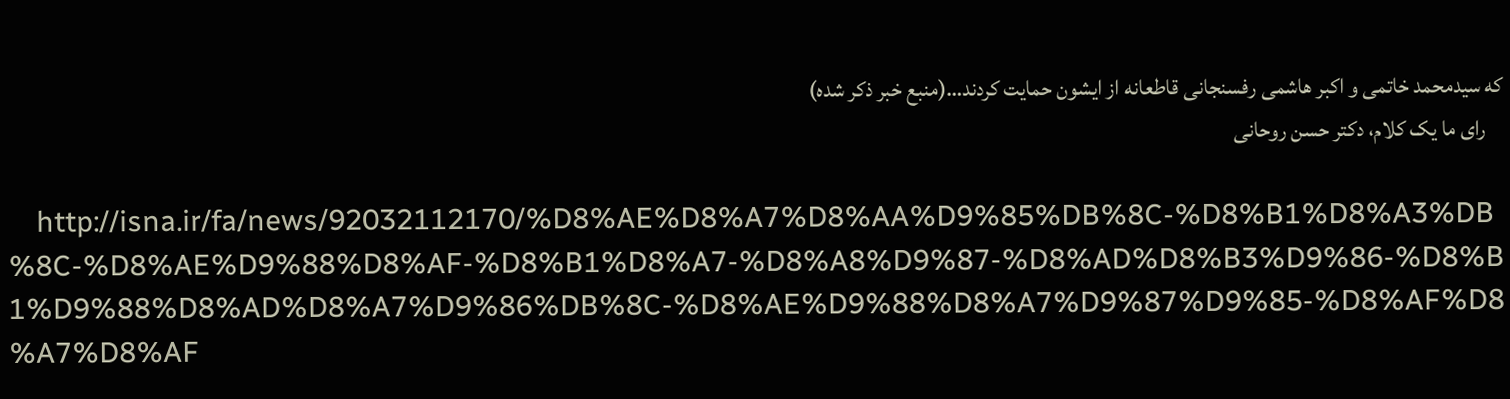که سیدمحمد خاتمی و اکبر هاشمی رفسنجانی قاطعانه از ایشون حمایت کردند…(منبع خبر ذکر شده)
    رای ما یک کلام، دکتر حسن روحانی

    http://isna.ir/fa/news/92032112170/%D8%AE%D8%A7%D8%AA%D9%85%DB%8C-%D8%B1%D8%A3%DB%8C-%D8%AE%D9%88%D8%AF-%D8%B1%D8%A7-%D8%A8%D9%87-%D8%AD%D8%B3%D9%86-%D8%B1%D9%88%D8%AD%D8%A7%D9%86%DB%8C-%D8%AE%D9%88%D8%A7%D9%87%D9%85-%D8%AF%D8%A7%D8%AF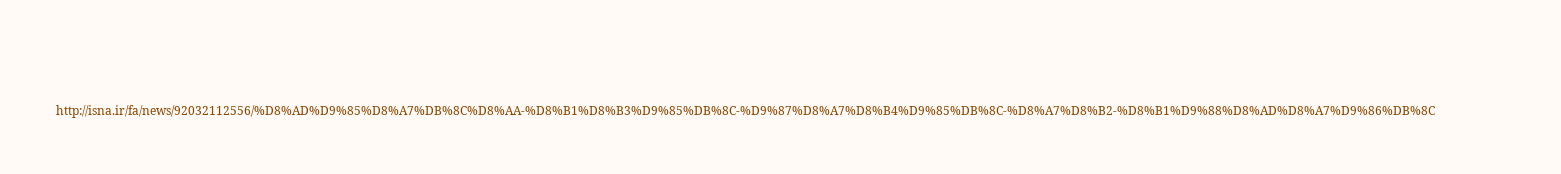http://isna.ir/fa/news/92032112556/%D8%AD%D9%85%D8%A7%DB%8C%D8%AA-%D8%B1%D8%B3%D9%85%DB%8C-%D9%87%D8%A7%D8%B4%D9%85%DB%8C-%D8%A7%D8%B2-%D8%B1%D9%88%D8%AD%D8%A7%D9%86%DB%8C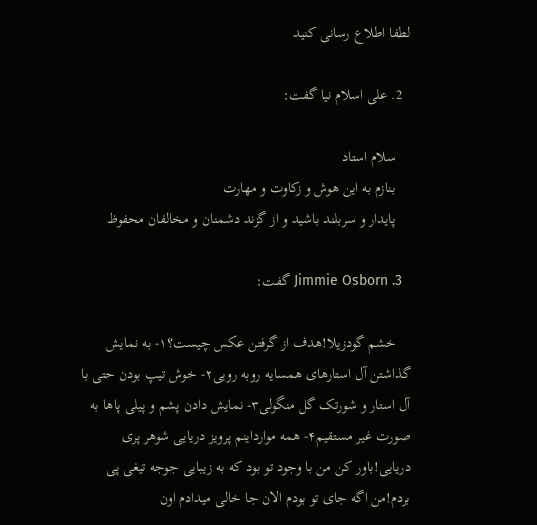لطفا اطلاع رسانی کنید

  2. علی اسلام نیا گفت:

    سلام استاد
    بنازم به این هوش و زکاوت و مهارت
    پایدار و سربلند باشید و از گزند دشمنان و مخالفان محفوظ

  3. Jimmie Osborn گفت:

    خشم گودزیلا!هدف از گرفتن عکس چیست؟۱- به نمایش گذاشتن آل استارهای همسایه روبه رویی۲- خوش تیپ بودن حتی با آل استار و شورتک گل منگولی۳- نمایش دادن پشم و پیلی پاها به صورت غیر مستقیم۴- همه موارداینم پرویز دریایی شوهر پری دریایی!باور کن من با وجود تو بود که به زیبایی جوجه تیغی پی بردم!من اگه جای تو بودم الان جا خالی‌ میدادم اون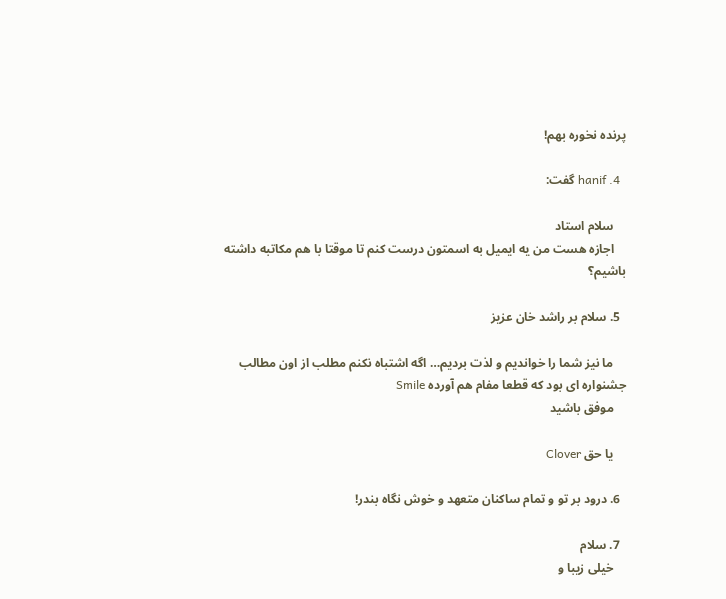پرنده نخوره بهم!

  4. hanif گفت:

    سلام استاد
    اجازه هست من یه ایمیل به اسمتون درست کنم تا موقتا با هم مکاتبه داشته باشیم؟

  5. سلام بر راشد خان عزیز

    ما نیز شما را خواندیم و لذت بردیم… اگه اشتباه نکنم مطلب از اون مطالب جشنواره ای بود که قطعا مفام هم آورده Smile
    موفق باشید

    یا حق Clover

  6. درود بر تو و تمام ساکنان متعهد و خوش نگاه بندر!

  7. سلام
    خیلی زیبا و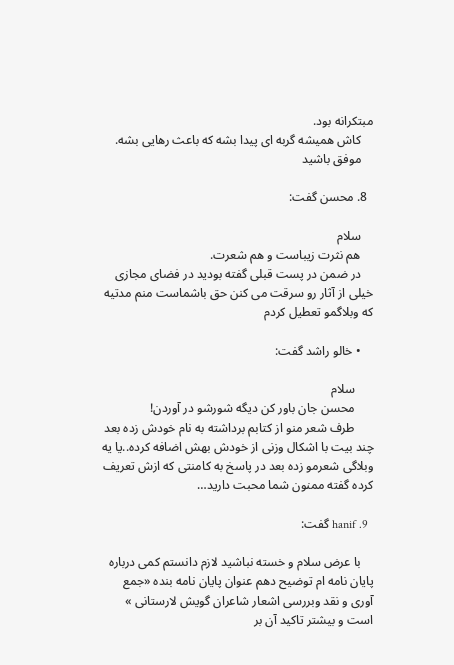مبتکرانه بود.
    کاش همیشه گربه ای پیدا بشه که باعث رهایی بشه.
    موفق باشید

  8. محسن گفت:

    سلام
    هم نثرت زیباست و هم شعرت.
    در ضمن در پست قبلی گفته بودید در فضای مجازی خیلی از آثار رو سرقت می کنن حق باشماست منم مدتیه که وبلاگمو تعطیل کردم

    • خالو راشد گفت:

      سلام
      محسن جان باور کن دیگه شورشو در آوردن!
      طرف شعر منو از کتابم برداشته به نام خودش زده بعد چند بیت با اشکال وزنی از خودش بهش اضافه کرده..یا یه وبلاگی شعرمو زده بعد در پاسخ به کامنتی که ازش تعریف کرده گفته ممنون شما محبت دارید…

  9. hanif گفت:

    با عرض سلام و خسته نباشید لازم دانستم کمی درباره پایان نامه ام توضیح دهم عنوان پایان نامه بنده «جمع آوری و نقد وبررسی اشعار شاعران گویش لارستانی » است و بیشتر تاکید آن بر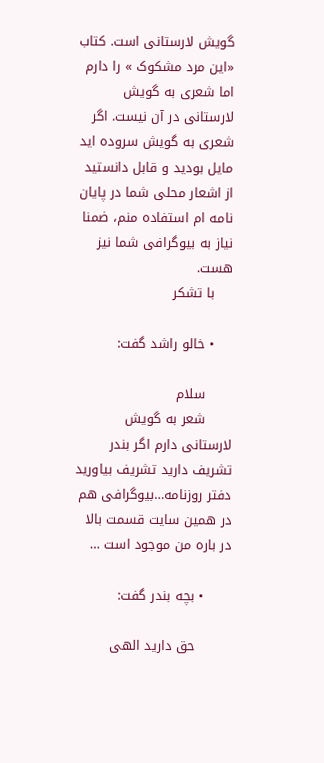گویش لارستانی است. کتاب «این مرد مشکوک » را دارم اما شعری به گویش لارستانی در آن نیست. اگر شعری به گویش سروده اید مایل بودید و قابل دانستید از اشعار محلی شما در پایان نامه ام استفاده منم، ضمنا نیاز به بیوگرافی شما نیز هست.
    با تشکر

    • خالو راشد گفت:

      سلام
      شعر به گویش لارستانی دارم اگر بندر تشریف دارید تشریف بیاورید دفتر روزنامه…بیوگرافی هم در همین سایت قسمت بالا در باره من موجود است …

      • بچه بندر گفت:

        حق دارید الهی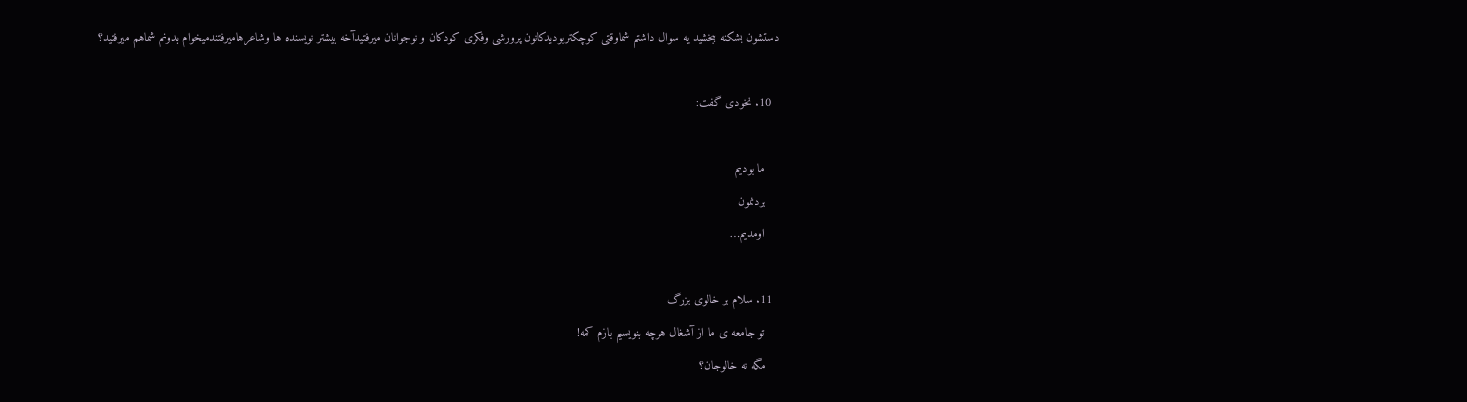دستشون بشکنه ببخشید یه سوال داشتم شماوقتی کوچکتربودیدکانون پرورشی وفکری کودکان و نوجوانان میرفتیدآخه بیشتر نویسنده ها وشاعرهامیرفتندمیخوام بدونم شماهم میرفتید؟

  10. نخودی گفت:

    ما بودیم
    بردنمون
    اومدیم…

  11. سلام بر خالوی بزرگ
    تو جامعه ی ما از آشغال هرچه بنویسیم بازم کمه!
    مگه نه خالوجان؟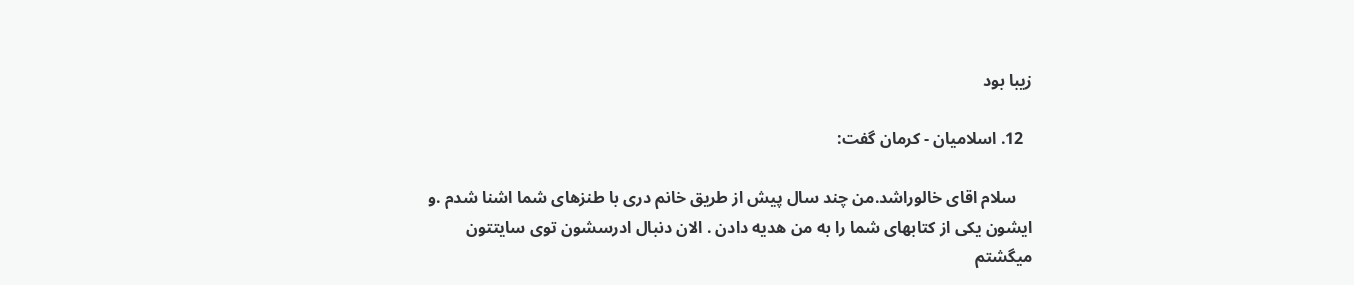زیبا بود

  12. اسلامیان - کرمان گفت:

    سلام اقای خالوراشد.من چند سال پیش از طریق خانم دری با طنزهای شما اشنا شدم .و ایشون یکی از کتابهای شما را به من هدیه دادن . الان دنبال ادرسشون توی سایتتون میگشتم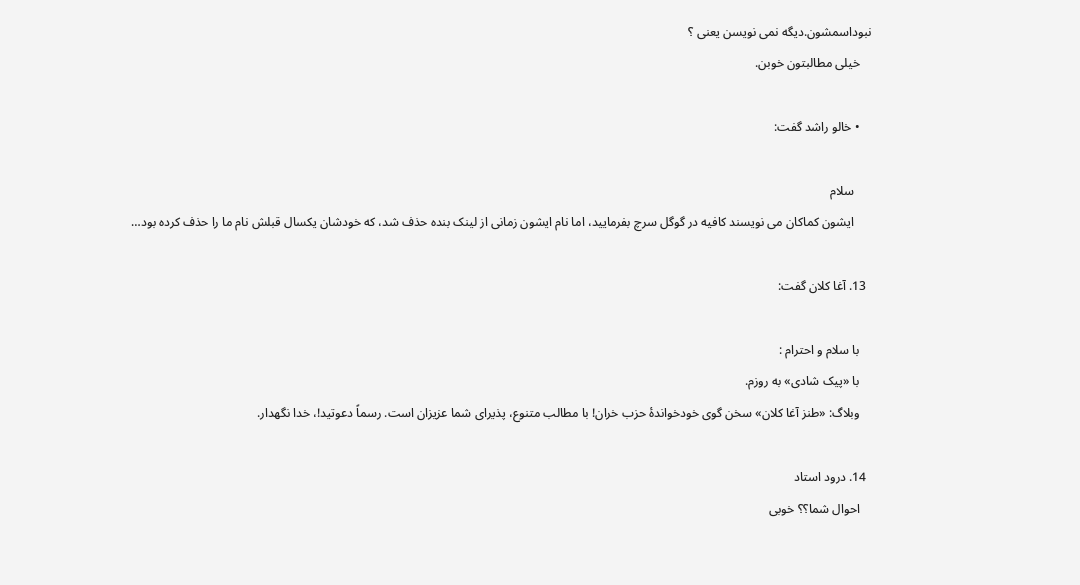نبوداسمشون.دیگه نمی نویسن یعنی ؟
    خیلی مطالبتون خوبن.

    • خالو راشد گفت:

      سلام
      ایشون کماکان می نویسند کافیه در گوگل سرچ بفرمایید، اما نام ایشون زمانی از لینک بنده حذف شد، که خودشان یکسال قبلش نام ما را حذف کرده بود…

  13. آغا کلان گفت:

    با سلام و احترام :
    با «پیک شادی» به روزم.
    وبلاگ: «طنز آغا کلان» سخن گوی خودخواندۀ حزب خران! با مطالب متنوع، پذیرای شما عزیزان است. رسماً دعوتید!، خدا نگهدار.

  14. درود استاد
    احوال شما؟؟ خوبی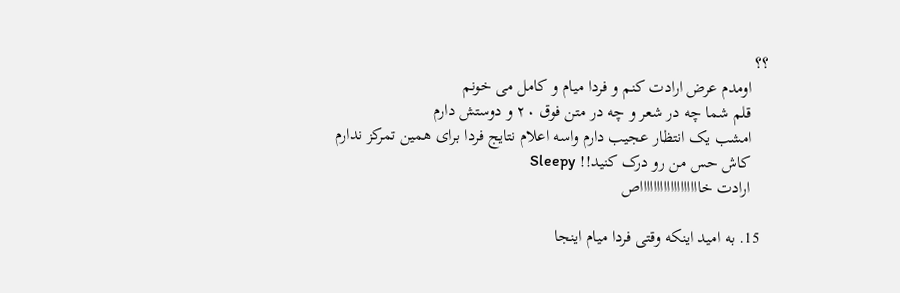؟؟
    اومدم عرض ارادت کنم و فردا میام و کامل می خونم
    قلم شما چه در شعر و چه در متن فوق ۲۰ و دوستش دارم
    امشب یک انتظار عجیب دارم واسه اعلام نتایج فردا برای همین تمرکز ندارم
    کاش حس من رو درک کنید!! Sleepy
    ارادت خااااااااااااااااااص

  15. به امید اینکه وقتی فردا میام اینجا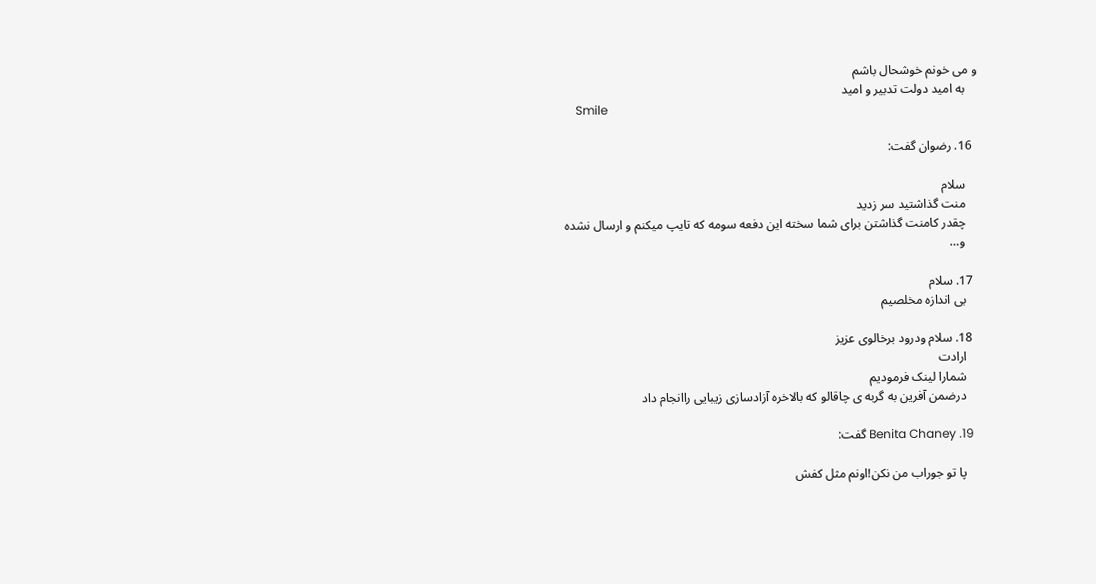و می خونم خوشحال باشم
    به امید دولت تدبیر و امید
    Smile

  16. رضوان گفت:

    سلام
    منت گذاشتید سر زدید
    چقدر کامنت گذاشتن برای شما سخته این دفعه سومه که تایپ میکنم و ارسال نشده
    و…

  17. سلام
    بی اندازه مخلصیم

  18. سلام ودرود برخالوی عزیز
    ارادت
    شمارا لینک فرمودیم
    درضمن آفرین به گربه ی چاقالو که بالاخره آزادسازی زیبایی راانجام داد

  19. Benita Chaney گفت:

    پا تو جوراب من نکن!اونم مثل کفش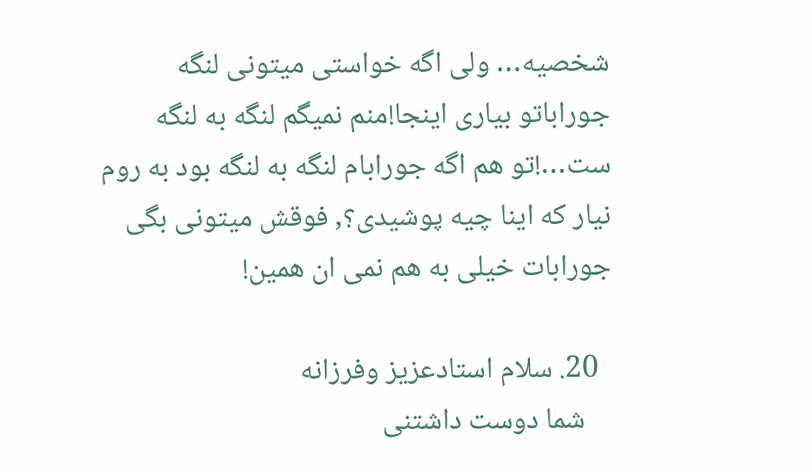شخصیه… ولی اگه خواستی میتونی لنگه جوراباتو بیاری اینجا!منم نمیگم لنگه به لنگه ست…!تو هم اگه جورابام لنگه به لنگه بود به روم نیار که اینا چیه پوشیدی؟, فوقش میتونی بگی جورابات خیلی به هم نمی ان همین!

  20. سلام استادعزیز وفرزانه
    شما دوست داشتنی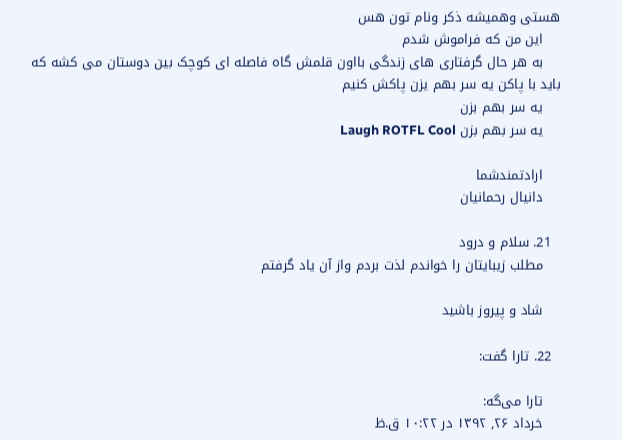هستی وهمیشه ذکر ونام تون هس
    این من که فراموش شدم
    به هر حال گرفتاری های زندگی بااون قلمش گاه فاصله ای کوچک بین دوستان می کشه که باید با پاکن یه سر بهم یزن پاکش کنیم
    یه سر بهم بزن
    یه سر بهم بزن Laugh ROTFL Cool

    ارادتمندشما
    دانیال رحمانیان

  21. سلام و درود
    مطلب زیبایتان را خواندم لذت بردم واز آن یاد گرفتم

    شاد و پیروز باشید

  22. تارا گفت:

    تارا می‌گه:
    خرداد ۲۶, ۱۳۹۲ در ۱۰:۲۲ ق.ظ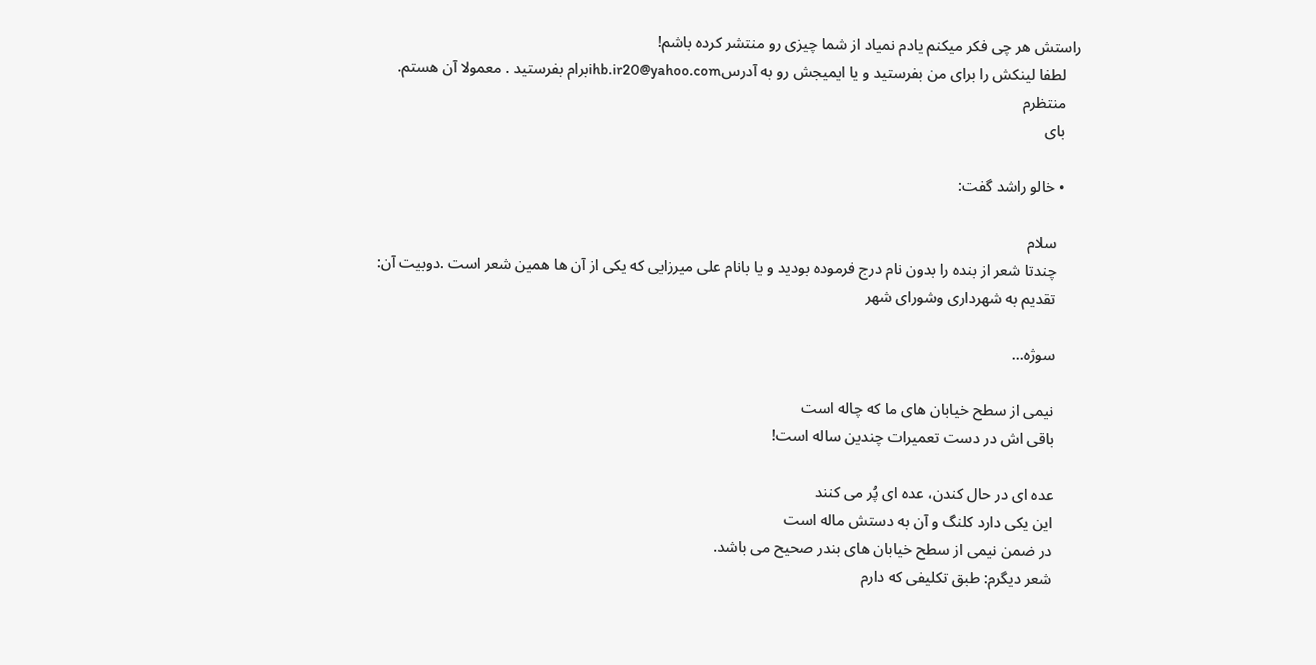راستش هر چی فکر میکنم یادم نمیاد از شما چیزی رو منتشر کرده باشم!
    لطفا لینکش را برای من بفرستید و یا ایمیجش رو به آدرسihb.ir20@yahoo.comبرام بفرستید . معمولا آن هستم.
    منتظرم
    بای

    • خالو راشد گفت:

      سلام
      چندتا شعر از بنده را بدون نام درج فرموده بودید و یا بانام علی میرزایی که یکی از آن ها همین شعر است .دوبیت آن:
      تقدیم به شهرداری وشورای شهر

      سوژه…

      نیمی از سطح خیابان های ما که چاله است
      باقی اش در دست تعمیرات چندین ساله است!

      عده ای در حال کندن، عده ای پُر می کنند
      این یکی دارد کلنگ و آن به دستش ماله است
      در ضمن نیمی از سطح خیابان های بندر صحیح می باشد.
      شعر دیگرم: طبق تکلیفی که دارم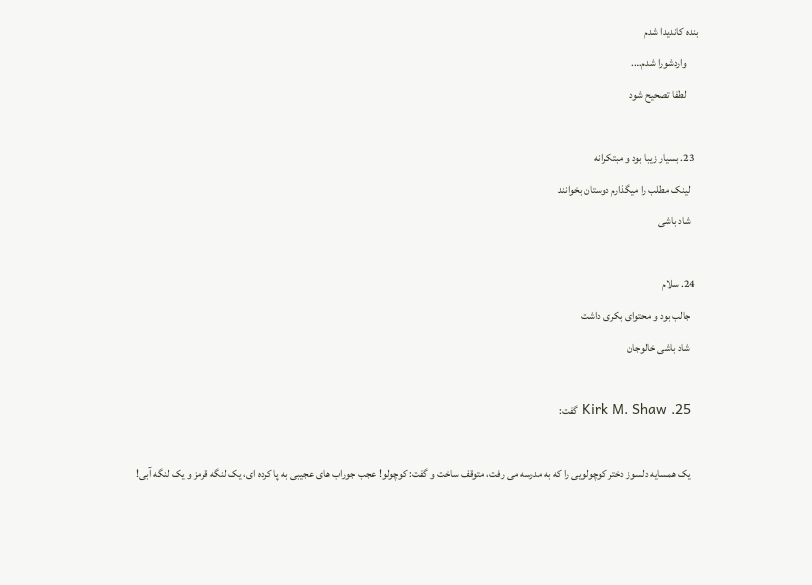بنده کاندیدا شدم
      واردشورا شدم….
      لطفا تصحیح شود

  23. بسیار زیبا بود و مبتکرانه
    لینک مطلب را میگذارم دوستان بخوانند
    شاد باشی

  24. سلام
    جالب بود و محتوای بکری داشت
    شاد باشی خالوجان

  25. Kirk M. Shaw گفت:

    یک همسایه دلسوز دختر کوچولویی را که به مدرسه می رفت، متوقف ساخت و گفت: کوچولو! عجب جوراب های عجیبی به پا کرده ای، یک لنگه قرمز و یک لنگه آبی!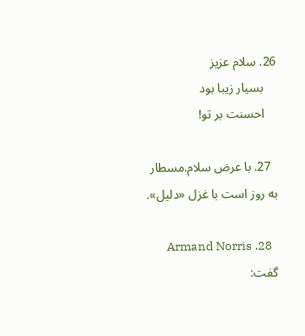26. سلام عزیز
    بسیار زیبا بود
    احسنت بر تو!

  27. با عرض سلام.مسطار به روز است با غزل «دلیل».

  28. Armand Norris گفت: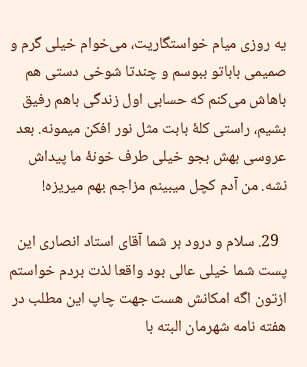یه روزی میام خواستگاریت، می‌خوام خیلی‌ گرم و صمیمی‌ باباتو ببوسم و چندتا شوخی‌ دستی‌ هم باهاش می‌کنم که حسابی‌ اول زندگی‌ باهم رفیق بشیم، راستی‌ کلهٔ بابت مثل نور افکن میمونه. بعد عروسی‌ بهش بجو خیلی‌ طرف خونهٔ ما پیداش نشه. من آدم کچل میبینم مزاجم بهم میریزه!

  29. سلام و درود بر شما آقای استاد انصاری این پست شما خیلی عالی بود واقعا لذت بردم خواستم ازتون اگه امکانش هست جهت چاپ این مطلب در هفته نامه شهرمان البته با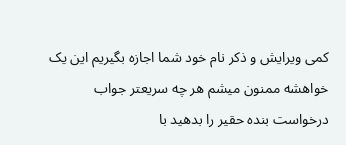کمی ویرایش و ذکر نام خود شما اجازه بگیریم این یک خواهشه ممنون میشم هر چه سریعتر جواب درخواست بنده حقیر را بدهید با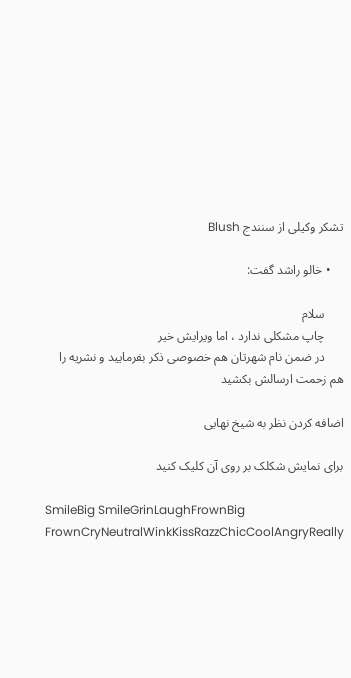تشکر وکیلی از سنندج Blush

    • خالو راشد گفت:

      سلام
      چاپ مشکلی ندارد ، اما ویرایش خیر
      در ضمن نام شهرتان هم خصوصی ذکر بفرمایید و نشریه را هم زحمت ارسالش بکشید

اضافه کردن نظر به شیخ نهایی

برای نمایش شکلک بر روی آن کلیک کنید

SmileBig SmileGrinLaughFrownBig FrownCryNeutralWinkKissRazzChicCoolAngryReally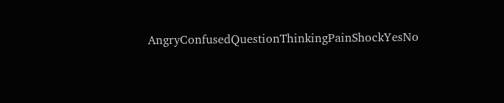AngryConfusedQuestionThinkingPainShockYesNo